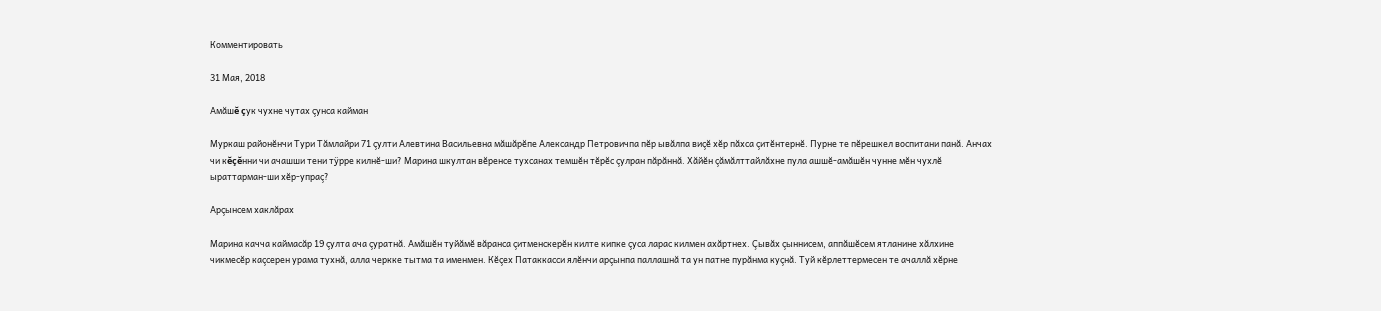Комментировать

31 Мая, 2018

Амăшĕ çук чухне чутах çунса кайман

Муркаш районĕнчи Тури Тăмлайри 71 çулти Алевтина Васильевна мăшăрĕпе Александр Петровичпа пĕр ывăлпа виçĕ хĕр пăхса çитĕнтернĕ. Пурне те пĕрешкел воспитани панă. Анчах чи кĕçĕнни чи ачашши тени тÿрре килнĕ-ши? Марина шкултан вĕренсе тухсанах темшĕн тĕрĕс çулран пăрăннă. Хăйĕн çăмăлттайлăхне пула ашшĕ-амăшĕн чунне мĕн чухлĕ ыраттарман-ши хĕр-упраç?

Арçынсем хаклăрах

Марина качча каймасăр 19 çулта ача çуратнă. Амăшĕн туйăмĕ вăранса çитменскерĕн килте кипке çуса ларас килмен ахăртнех. Çывăх çыннисем, аппăшĕсем ятланине хăлхине чикмесĕр каçсерен урама тухнă, алла черкке тытма та именмен. Кĕçех Патаккасси ялĕнчи арçынпа паллашнă та ун патне пурăнма куçнă. Туй кĕрлеттермесен те ачаллă хĕрне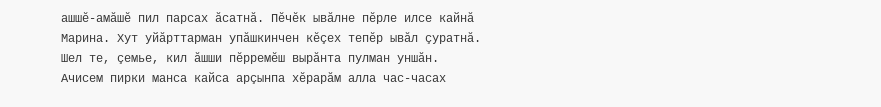ашшĕ-амăшĕ пил парсах ăсатнă. Пĕчĕк ывăлне пĕрле илсе кайнă Марина. Хут уйăрттарман упăшкинчен кĕçех тепĕр ывăл çуратнă. Шел те, çемье, кил ăшши пĕрремĕш вырăнта пулман уншăн. Ачисем пирки манса кайса арçынпа хĕрарăм алла час-часах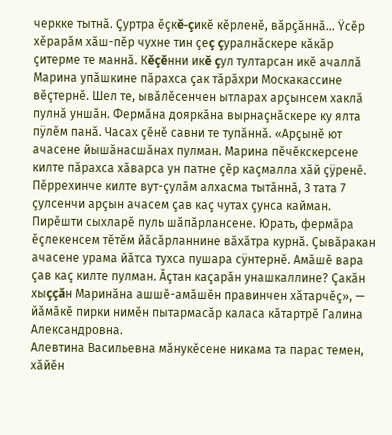черкке тытнă. Çуртра ĕçкĕ-çикĕ кĕрленĕ, вăрçăннă… Ÿсĕр хĕрарăм хăш-пĕр чухне тин çеç çуралнăскере кăкăр çитерме те маннă. Кĕçĕнни икĕ çул тултарсан икĕ ачаллă Марина упăшкине пăрахса çак тăрăхри Москакассине вĕçтернĕ. Шел те, ывăлĕсенчен ытларах арçынсем хаклă пулнă уншăн. Фермăна дояркăна вырнаçнăскере ку ялта пÿлĕм панă. Часах çĕнĕ савни те тупăннă. «Арçынĕ ют ачасене йышăнасшăнах пулман. Марина пĕчĕкскерсене килте пăрахса хăварса ун патне çĕр каçмалла хăй çÿренĕ. Пĕррехинче килте вут-çулăм алхасма тытăннă, 3 тата 7 çулсенчи арçын ачасем çав каç чутах çунса кайман. Пирĕшти сыхларĕ пуль шăпăрлансене. Юрать, фермăра ĕçлекенсем тĕтĕм йăсăрланнине вăхăтра курнă. Çывăракан ачасене урама йăтса тухса пушара сÿнтернĕ. Амăшĕ вара çав каç килте пулман. Ăçтан каçарăн унашкаллине? Çакăн хыççăн Маринăна ашшĕ-амăшĕн правинчен хăтарчĕç», — йăмăкĕ пирки нимĕн пытармасăр каласа кăтартрĕ Галина Александровна.
Алевтина Васильевна мăнукĕсене никама та парас темен, хăйĕн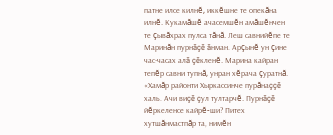патне илсе килнĕ, иккĕшне те опекăна илнĕ. Кукамăшĕ ачасемшĕн амăшĕнчен те çывăхрах пулса тăнă. Леш савнийĕпе те Маринăн пурнăçĕ ăнман. Арçынĕ ун çине час-часах алă çĕкленĕ. Марина кайран тепĕр савни тупнă, унран хĕрача çуратнă. «Хамăр районти Хыркассинче пурăнаççĕ халь. Ачи виçĕ çул тултарчĕ. Пурнăçĕ йĕркеленсе кайрĕ-ши? Питех хутшăнмастпăр та, нимĕн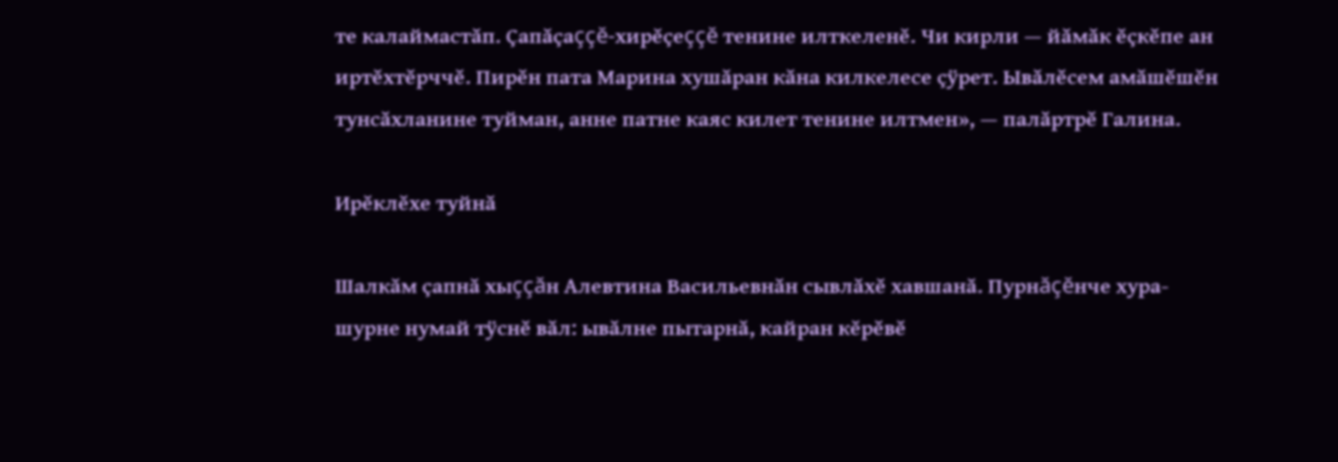те калаймастăп. Çапăçаççĕ-хирĕçеççĕ тенине илткеленĕ. Чи кирли — йăмăк ĕçкĕпе ан иртĕхтĕрччĕ. Пирĕн пата Марина хушăран кăна килкелесе çÿрет. Ывăлĕсем амăшĕшĕн тунсăхланине туйман, анне патне каяс килет тенине илтмен», — палăртрĕ Галина.

Ирĕклĕхе туйнă

Шалкăм çапнă хыççăн Алевтина Васильевнăн сывлăхĕ хавшанă. Пурнăçĕнче хура-шурне нумай тÿснĕ вăл: ывăлне пытарнă, кайран кĕрĕвĕ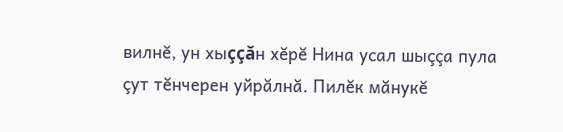вилнĕ, ун хыççăн хĕрĕ Нина усал шыççа пула çут тĕнчерен уйрăлнă. Пилĕк мăнукĕ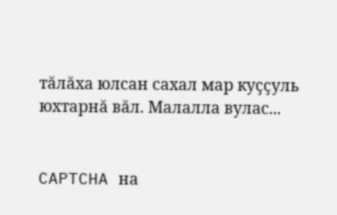тăлăха юлсан сахал мар куççуль юхтарнă вăл. Малалла вулас...


CAPTCHA на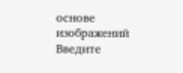основе изображений
Введите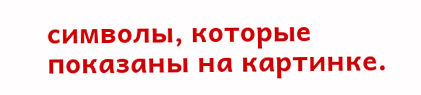символы, которые показаны на картинке.